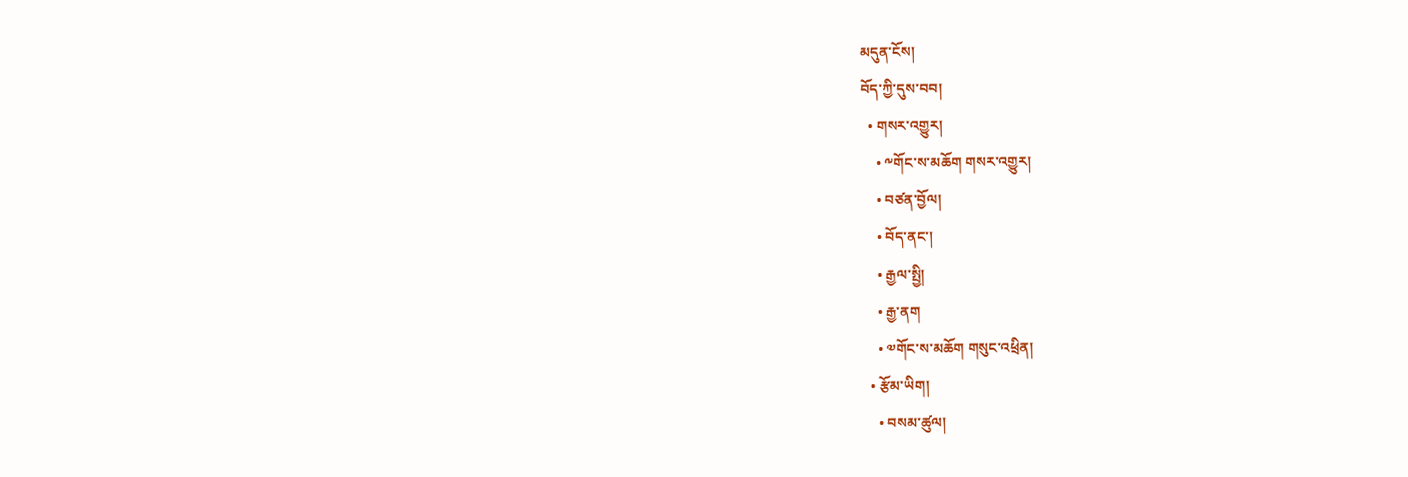མདུན་ངོས།
བོད་ཀྱི་དུས་བབ།
  • གསར་འགྱུར།
    • ༸གོང་ས་མཆོག གསར་འགྱུར།
    • བཙན་བྱོལ།
    • བོད་ནང་།
    • རྒྱལ་སྤྱི།
    • རྒྱ་ནག
    • ༧གོང་ས་མཆོག གསུང་འཕྲིན།
  • རྩོམ་ཡིག།
    • བསམ་ཚུལ།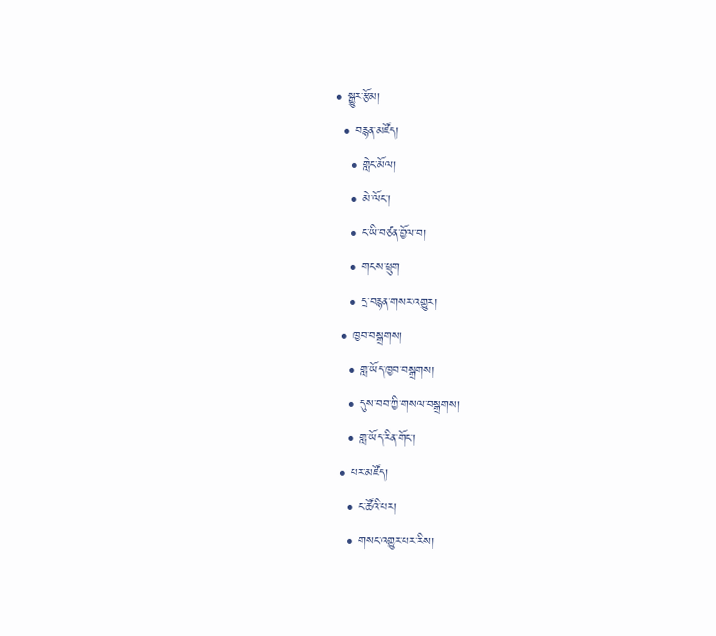• སྒྱུར་རྩོམ།
  • བརྙན་མཛོད།
    • གླེང་མོལ།
    • མེ་ལོང་།
    • ང་ཡི་བཙན་བྱོལ་བ།
    • གངས་ཕྲུག
    • དྲ་བརྙན་གསར་འགྱུར།
  • ཁྱབ་བསྒྲགས།
    • གླ་ཡོད་ཁྱབ་བསྒྲགས།
    • དུས་བབ་ཀྱི་གསལ་བསྒྲགས།
    • གླ་ཡོད་རིན་གོང་།
  • པར་མཛོད།
    • ང་ཚོའི་པར།
    • གསང་འགྱུར་པར་རིས།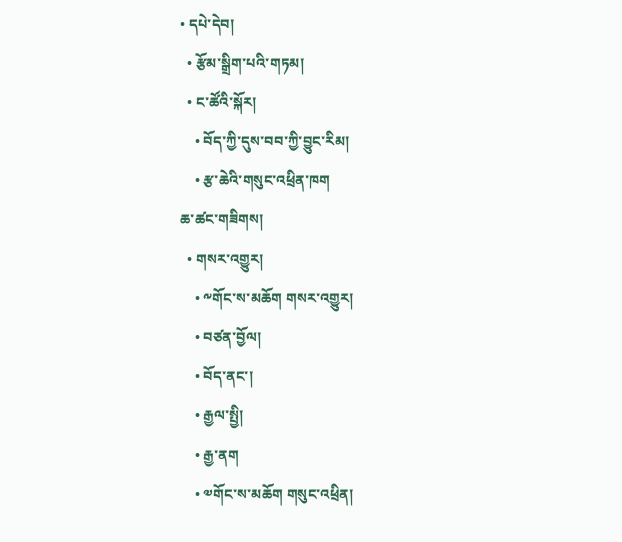• དཔེ་དེབ།
  • རྩོམ་སྒྲིག་པའི་གཏམ།
  • ང་ཚོའི་སྐོར།
    • བོད་ཀྱི་དུས་བབ་ཀྱི་བྱུང་རིམ།
    • རྩ་ཆེའི་གསུང་འཕྲིན་ཁག
ཆ་ཚང་གཟིགས།
  • གསར་འགྱུར།
    • ༸གོང་ས་མཆོག གསར་འགྱུར།
    • བཙན་བྱོལ།
    • བོད་ནང་།
    • རྒྱལ་སྤྱི།
    • རྒྱ་ནག
    • ༧གོང་ས་མཆོག གསུང་འཕྲིན།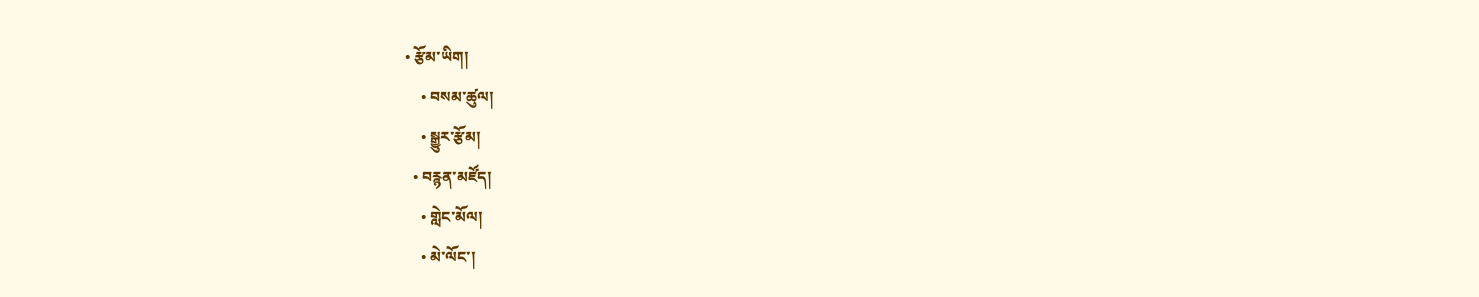• རྩོམ་ཡིག།
    • བསམ་ཚུལ།
    • སྒྱུར་རྩོམ།
  • བརྙན་མཛོད།
    • གླེང་མོལ།
    • མེ་ལོང་།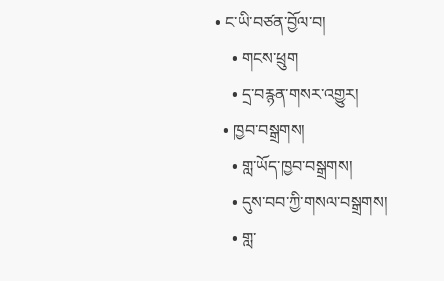• ང་ཡི་བཙན་བྱོལ་བ།
    • གངས་ཕྲུག
    • དྲ་བརྙན་གསར་འགྱུར།
  • ཁྱབ་བསྒྲགས།
    • གླ་ཡོད་ཁྱབ་བསྒྲགས།
    • དུས་བབ་ཀྱི་གསལ་བསྒྲགས།
    • གླ་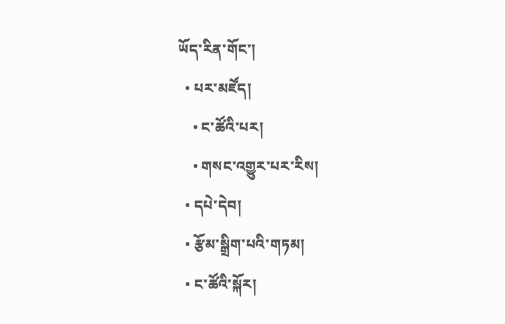ཡོད་རིན་གོང་།
  • པར་མཛོད།
    • ང་ཚོའི་པར།
    • གསང་འགྱུར་པར་རིས།
  • དཔེ་དེབ།
  • རྩོམ་སྒྲིག་པའི་གཏམ།
  • ང་ཚོའི་སྐོར།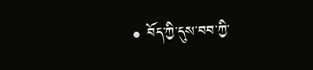• བོད་ཀྱི་དུས་བབ་ཀྱི་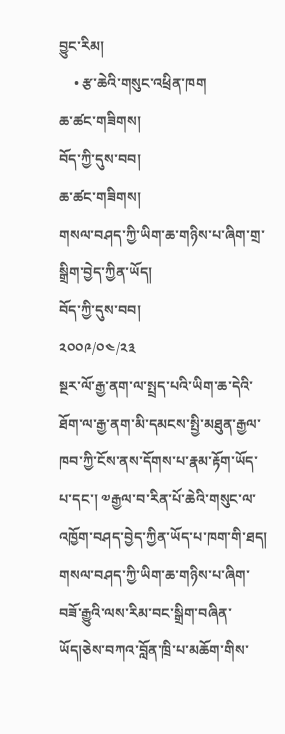བྱུང་རིམ།
    • རྩ་ཆེའི་གསུང་འཕྲིན་ཁག
ཆ་ཚང་གཟིགས།
བོད་ཀྱི་དུས་བབ།
ཆ་ཚང་གཟིགས།
གསལ་བཤད་ཀྱི་ཡིག་ཆ་གཉིས་པ་ཞིག་གྲ་སྒྲིག་བྱེད་ཀྱིན་ཡོད།
བོད་ཀྱི་དུས་བབ།
༢༠༠༩/༠༤/༢༣
སྔར་ལོ་རྒྱ་ནག་ལ་སྤྲད་པའི་ཡིག་ཆ་དེའི་ཐོག་ལ་རྒྱ་ནག་མི་དམངས་སྤྱི་མཐུན་རྒྱལ་ཁབ་ཀྱི་ངོས་ནས་དོགས་པ་རྣམ་རྟོག་ཡོད་པ་དང་། ༧རྒྱལ་བ་རིན་པོ་ཆེའི་གསུང་ལ་འཁྱོག་བཤད་བྱེད་ཀྱིན་ཡོད་པ་ཁག་གི་ཐད། གསལ་བཤད་ཀྱི་ཡིག་ཆ་གཉིས་པ་ཞིག་བཟོ་རྒྱུའི་ལས་རིམ་བང་སྒྲིག་བཞིན་ཡོད།ཅེས་བཀའ་བློན་ཁྲི་པ་མཆོག་གིས་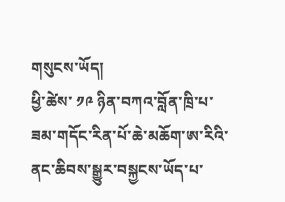གསུངས་ཡོད།
ཕྱི་ཚེས་ ༡༩ ཉིན་བཀའ་བློན་ཁྲི་པ་ཟམ་གདོང་རིན་པོ་ཆེ་མཆོག་ཨ་རིའི་ནང་ཆིབས་སྒྱུར་བསྐྱངས་ཡོད་པ་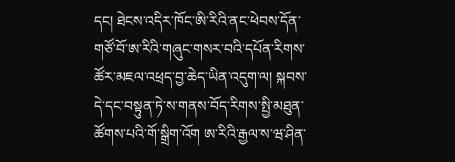དང། ཐེངས་འདིར་ཁོང་ཨི་རིའི་ནང་ཕེབས་དོན་གཙོ་བོ་ཨ་རིའི་གཞུང་གསར་བའི་དཔོན་རིགས་ཚོར་མཇལ་འཕྲད་བྱ་ཆེད་ཡིན་འདུག་ལ། སྐབས་དེ་དང་བསྟུན་ཏེ་ས་གནས་བོད་རིགས་སྤྱི་མཐུན་ཚོགས་པའི་གོ་སྒྲིག་འོག ཨ་རིའི་རྒྱལ་ས་ཝ་ཤིན་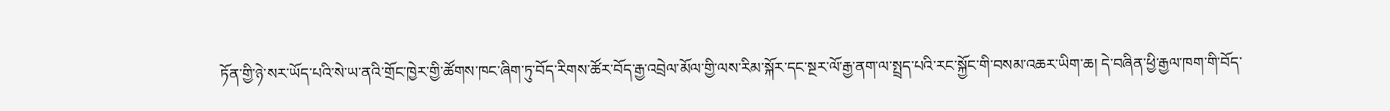ཏོན་གྱི་ཉེ་སར་ཡོད་པའི་སེ་ཡ་ནའི་གྲོང་ཁྱེར་གྱི་ཚོགས་ཁང་ཞིག་ཏུ་བོད་རིགས་ཚོར་བོད་རྒྱ་འབྲེལ་མོལ་གྱི་ལས་རིམ་སྐོར་དང་སྔར་ལོ་རྒྱ་ནག་ལ་སྤྲད་པའི་རང་སྐྱོང་གི་བསམ་འཆར་ཡིག་ཆ། དེ་བཞིན་ཕྱི་རྒྱལ་ཁག་གི་བོད་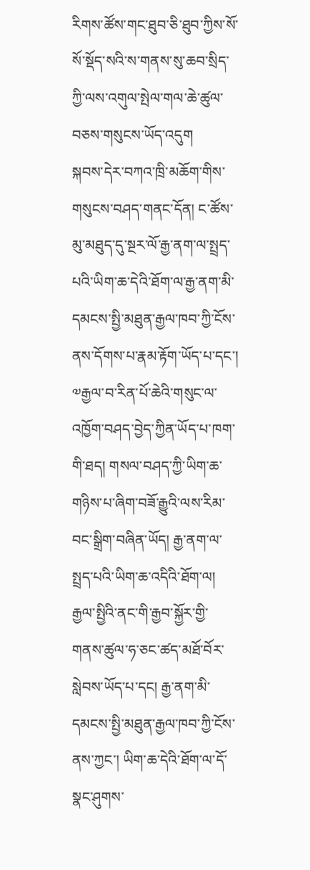རིགས་ཚོས་གང་ཐུབ་ཅི་ཐུབ་ཀྱིས་སོ་སོ་སྡོད་སའི་ས་གནས་སུ་ཆབ་སྲིད་ཀྱི་ལས་འགུལ་སྤེལ་གལ་ཆེ་ཚུལ་བཅས་གསུངས་ཡོད་འདུག
སྐབས་དེར་བཀའ་ཁྲི་མཆོག་གིས་གསུངས་བཤད་གནང་དོན། ང་ཚོས་མུ་མཐུད་དུ་སྔར་ལོ་རྒྱ་ནག་ལ་སྤྲད་པའི་ཡིག་ཆ་དེའི་ཐོག་ལ་རྒྱ་ནག་མི་དམངས་སྤྱི་མཐུན་རྒྱལ་ཁབ་ཀྱི་ངོས་ནས་དོགས་པ་རྣམ་རྟོག་ཡོད་པ་དང་། ༧རྒྱལ་བ་རིན་པོ་ཆེའི་གསུང་ལ་འཁྱོག་བཤད་བྱེད་ཀྱིན་ཡོད་པ་ཁག་གི་ཐད། གསལ་བཤད་ཀྱི་ཡིག་ཆ་གཉིས་པ་ཞིག་བཟོ་རྒྱུའི་ལས་རིམ་བང་སྒྲིག་བཞིན་ཡོད། རྒྱ་ནག་ལ་སྤྲད་པའི་ཡིག་ཆ་འདིའི་ཐོག་ལ། རྒྱལ་སྤྱིའི་ནང་གི་རྒྱབ་སྐྱོར་གྱི་གནས་ཚུལ་ཧ་ཅང་ཚད་མཐོ་བོར་སླེབས་ཡོད་པ་དང། རྒྱ་ནག་མི་དམངས་སྤྱི་མཐུན་རྒྱལ་ཁབ་ཀྱི་ངོས་ནས་ཀྱང་། ཡིག་ཆ་དེའི་ཐོག་ལ་དོ་སྣང་ཤུགས་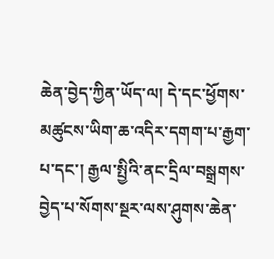ཆེན་བྱེད་ཀྱིན་ཡོད་ལ། དེ་དང་ཕྱོགས་མཚུངས་ཡིག་ཆ་འདིར་དགག་པ་རྒྱག་པ་དང་། རྒྱལ་སྤྱིའི་ནང་དྲིལ་བསྒྲགས་བྱེད་པ་སོགས་སྔར་ལས་ཤུགས་ཆེན་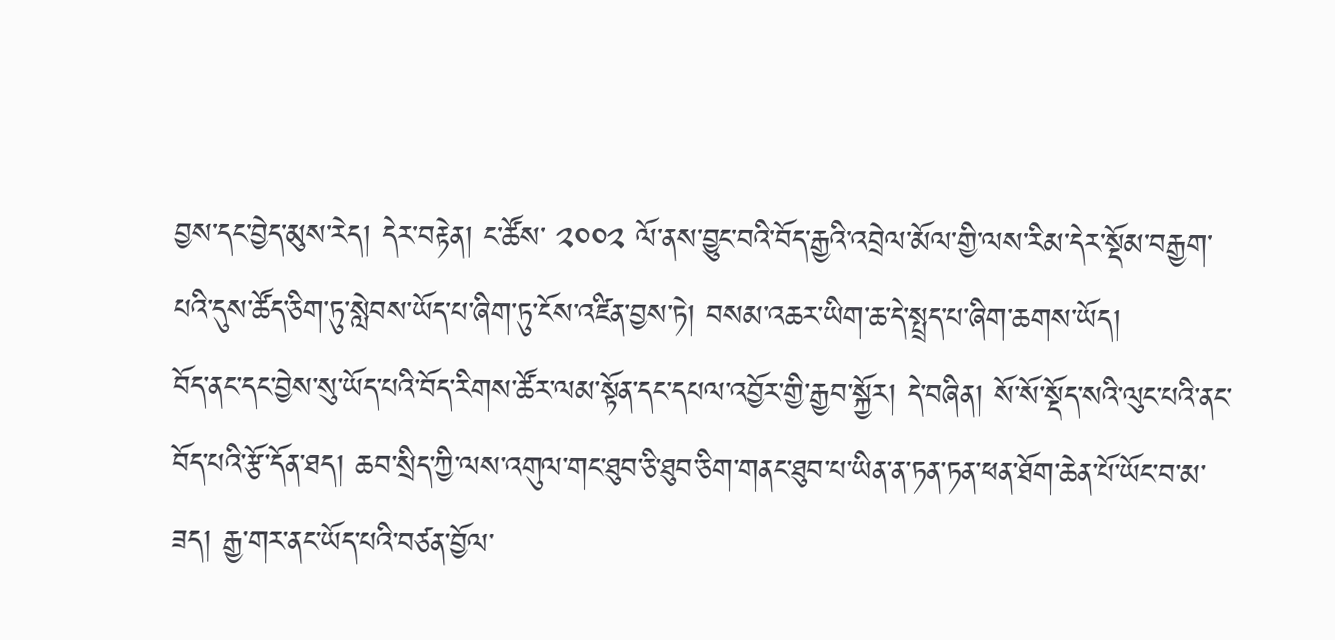བྱས་དང་བྱེད་མུས་རེད། དེར་བརྟེན། ང་ཚོས་ ༢༠༠༢ ལོ་ནས་བྱུང་བའི་བོད་རྒྱའི་འབྲེལ་མོལ་གྱི་ལས་རིམ་དེར་སྡོམ་བརྒྱག་པའི་དུས་ཚོད་ཅིག་ཏུ་སླེབས་ཡོད་པ་ཞིག་ཏུ་ངོས་འཛིན་བྱས་ཏེ། བསམ་འཆར་ཡིག་ཆ་དེ་སྤྲད་པ་ཞིག་ཆགས་ཡོད།
བོད་ནང་དང་བྱེས་སུ་ཡོད་པའི་བོད་རིགས་ཚོར་ལམ་སྟོན་དང་དཔལ་འབྱོར་གྱི་རྒྱབ་སྐྱོར། དེ་བཞིན། སོ་སོ་སྡོད་སའི་ལུང་པའི་ནང་བོད་པའི་རྩོ་དོན་ཐད། ཆབ་སྲིད་ཀྱི་ལས་འགུལ་གང་ཐུབ་ཅི་ཐུབ་ཅིག་གནང་ཐུབ་པ་ཡིན་ན་ཏན་ཏན་ཕན་ཐོག་ཆེན་པོ་ཡོང་བ་མ་ཟད། རྒྱ་གར་ནང་ཡོད་པའི་བཙན་བྱོལ་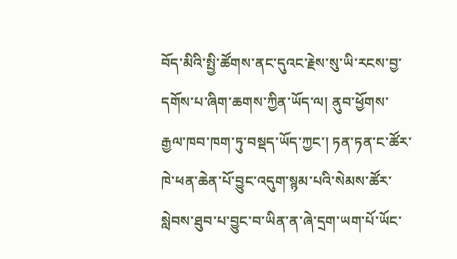བོད་མིའི་སྤྱི་ཚོགས་ནང་དུའང་རྗེས་སུ་ཡི་རངས་བྱ་དགོས་པ་ཞིག་ཆགས་ཀྱིན་ཡོད་ལ། ནུབ་ཕྱོགས་རྒྱལ་ཁབ་ཁག་ཏུ་བསྡད་ཡོད་ཀྱང་། ཏན་ཏན་ང་ཚོར་ཁེ་ཕན་ཆེན་པོ་བྱུང་འདུག་སྙམ་པའི་སེམས་ཚོར་སླེབས་ཐུབ་པ་བྱུང་བ་ཡིན་ན་ཞེ་དྲག་ཡག་པོ་ཡོང་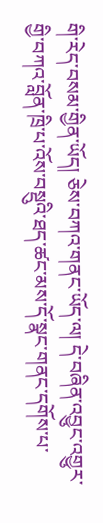གི་རེད་བསམ་གྱིན་ཡོད། ཅེས་བཀའ་གནང་ཡོད་ལ། དེ་བཞིན་འབྱུང་འགྱུར་གྱི་བཀའ་བློན་ཁྲི་པ་འོས་བསྡུའི་ཐད་ཚང་མས་དོ་སྣང་གནང་དགོས་པ་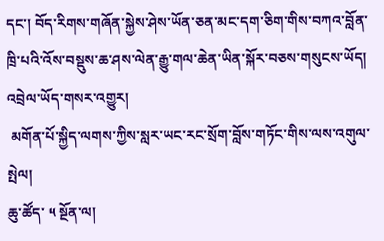དང་། བོད་རིགས་གཞོན་སྐྱེས་ཤེས་ཡོན་ཅན་མང་དག་ཅིག་གིས་བཀའ་བློན་ཁྲི་པའི་འོས་བསྡུས་ཆ་ཤས་ལེན་རྒྱུ་གལ་ཆེན་ཡིན་སྐོར་བཅས་གསུངས་ཡོད།
འབྲེལ་ཡོད་གསར་འགྱུར།
 མགོན་པོ་སྐྱིད་ལགས་ཀྱིས་སླར་ཡང་རང་སྲོག་བློས་གཏོང་གིས་ལས་འགུལ་སྤེལ།
ཆུ་ཚོད་ ༥ སྔོན་ལ།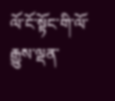ལོ་ངོ་སྟོང་གི་ལོ་རྒྱུས་ལྡན་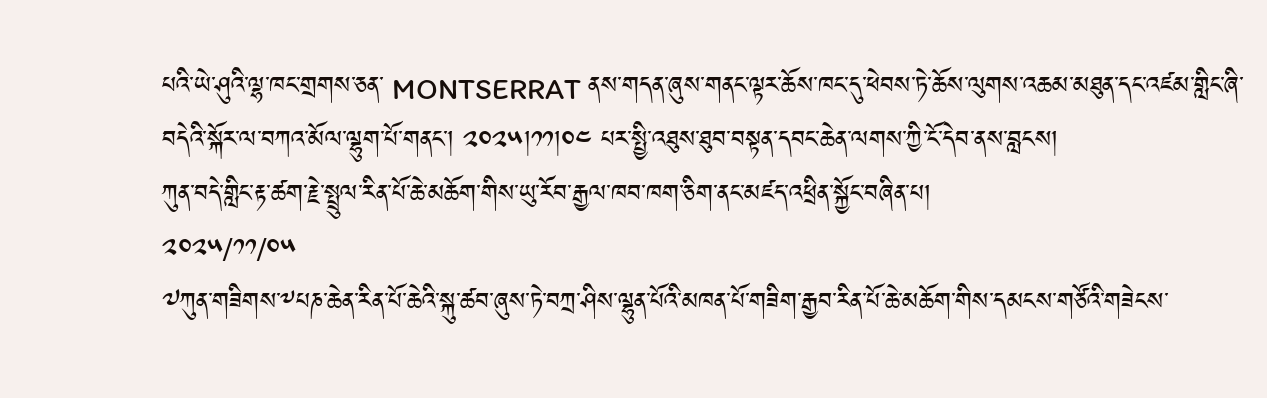པའི་ཡེ་ཤུའི་ལྷ་ཁང་གྲགས་ཅན་ MONTSERRAT ནས་གདན་ཞུས་གནང་ལྟར་ཆོས་ཁང་དུ་ཕེབས་ཏེ་ཆོས་ལུགས་འཆམ་མཐུན་དང་འཛམ་གླིང་ཞི་བདེའི་སྐོར་ལ་བཀའ་མོལ་ལྷུག་པོ་གནང་། ༢༠༢༥།༡༡།༠༤ པར་སྤྱི་འཐུས་ཐུབ་བསྟན་དབང་ཆེན་ལགས་ཀྱི་ངོ་དེབ་ནས་བླངས།
ཀུན་བདེ་གླིང་རྟ་ཚག་རྗེ་སྤྲུལ་རིན་པོ་ཆེ་མཆོག་གིས་ཡུ་རོབ་རྒྱལ་ཁབ་ཁག་ཅིག་ནང་མཛད་འཕྲིན་སྐྱོང་བཞིན་པ།
༢༠༢༥/༡༡/༠༥
༧ཀུན་གཟིགས་༸པཎ་ཆེན་རིན་པོ་ཆེའི་སྐུ་ཚབ་ཞུས་ཏེ་བཀྲ་ཤིས་ལྷུན་པོའི་མཁན་པོ་གཟིག་རྒྱབ་རིན་པོ་ཆེ་མཆོག་གིས་དམངས་གཙོའི་གཟེངས་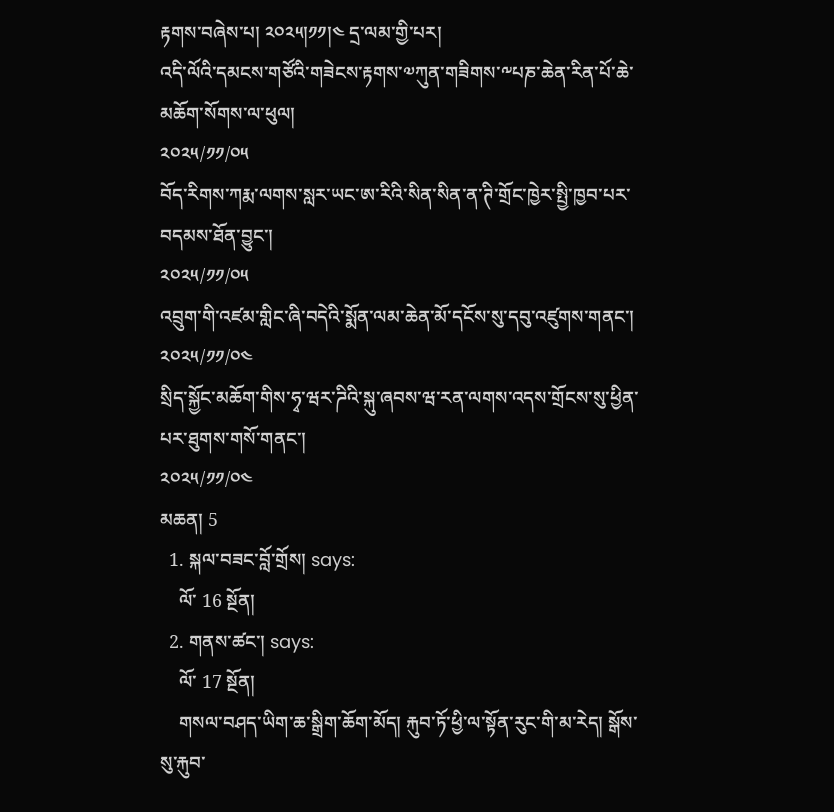རྟགས་བཞེས་པ། ༢༠༢༥།༡༡།༤ དྲ་ལམ་གྱི་པར།
འདི་ལོའི་དམངས་གཙོའི་གཟེངས་རྟགས་༧ཀུན་གཟིགས་༸པཎ་ཆེན་རིན་པོ་ཆེ་མཆོག་སོགས་ལ་ཕུལ།
༢༠༢༥/༡༡/༠༥
བོད་རིགས་ཀརྨ་ལགས་སླར་ཡང་ཨ་རིའི་སིན་སིན་ན་ཊི་གྲོང་ཁྱེར་སྤྱི་ཁྱབ་པར་བདམས་ཐོན་བྱུང་།
༢༠༢༥/༡༡/༠༥
འབྲུག་གི་འཛམ་གླིང་ཞི་བདེའི་སྨོན་ལམ་ཆེན་མོ་དངོས་སུ་དབུ་འཛུགས་གནང་།
༢༠༢༥/༡༡/༠༤
སྲིད་སྐྱོང་མཆོག་གིས་ཧྭ་ཝར་ཌིའི་སྐུ་ཞབས་ཝ་རན་ལགས་འདས་གྲོངས་སུ་ཕྱིན་པར་ཐུགས་གསོ་གནང་།
༢༠༢༥/༡༡/༠༤
མཆན། 5
  1. སྐལ་བཟང་བློ་གྲོས། says:
    ལོ་ 16 སྔོན།
  2. གནས་ཚང་། says:
    ལོ་ 17 སྔོན།
    གསལ་བཤད་ཡིག་ཆ་སྒྲིག་ཆོག་མོད། རྐུབ་ཏོ་ཕྱི་ལ་སྟོན་རུང་གི་མ་རེད། སྒོས་སུ་རྐུབ་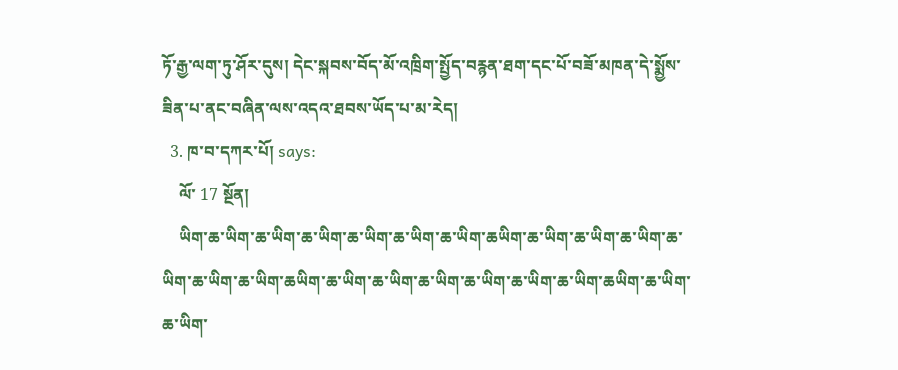ཏོ་རྒྱ་ལག་ཏུ་ཤོར་དུས། དེང་སྐབས་བོད་མོ་འཁྲིག་སྤྱོད་བརྙན་ཐག་དང་པོ་བཟོ་མཁན་དེ་སྨྱོས་ཟིན་པ་ནང་བཞིན་ལས་འདའ་ཐབས་ཡོད་པ་མ་རེད།
  3. ཁ་བ་དཀར་པོ། says:
    ལོ་ 17 སྔོན།
    ཡིག་ཆ་ཡིག་ཆ་ཡིག་ཆ་ཡིག་ཆ་ཡིག་ཆ་ཡིག་ཆ་ཡིག་ཆཡིག་ཆ་ཡིག་ཆ་ཡིག་ཆ་ཡིག་ཆ་ཡིག་ཆ་ཡིག་ཆ་ཡིག་ཆཡིག་ཆ་ཡིག་ཆ་ཡིག་ཆ་ཡིག་ཆ་ཡིག་ཆ་ཡིག་ཆ་ཡིག་ཆཡིག་ཆ་ཡིག་ཆ་ཡིག་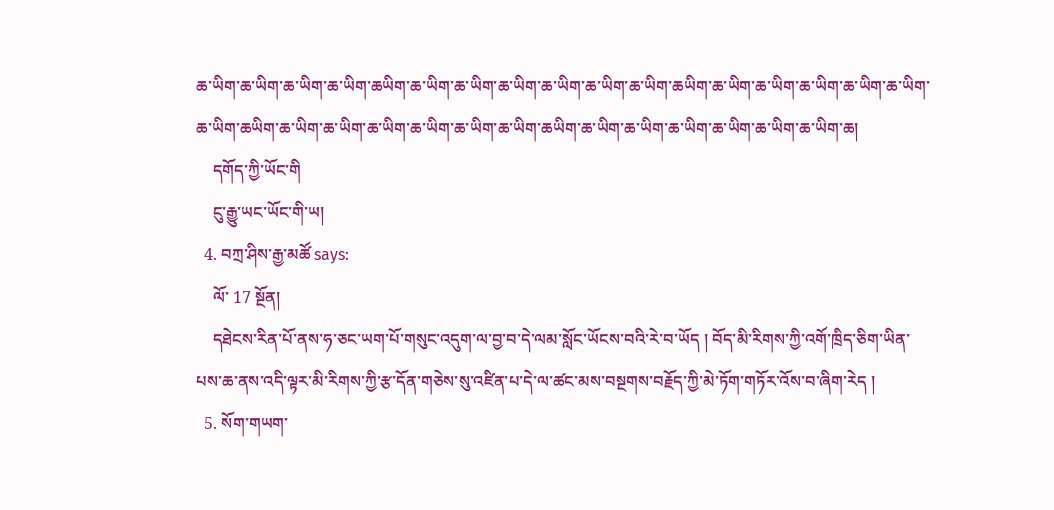ཆ་ཡིག་ཆ་ཡིག་ཆ་ཡིག་ཆ་ཡིག་ཆཡིག་ཆ་ཡིག་ཆ་ཡིག་ཆ་ཡིག་ཆ་ཡིག་ཆ་ཡིག་ཆ་ཡིག་ཆཡིག་ཆ་ཡིག་ཆ་ཡིག་ཆ་ཡིག་ཆ་ཡིག་ཆ་ཡིག་ཆ་ཡིག་ཆཡིག་ཆ་ཡིག་ཆ་ཡིག་ཆ་ཡིག་ཆ་ཡིག་ཆ་ཡིག་ཆ་ཡིག་ཆཡིག་ཆ་ཡིག་ཆ་ཡིག་ཆ་ཡིག་ཆ་ཡིག་ཆ་ཡིག་ཆ་ཡིག་ཆ།
    དགོད་ཀྱི་ཡོང་གི
    ངུ་རྒྱུ་ཡང་ཡོང་གི་ཡ།
  4. བཀྲ་ཤིས་རྒྱ་མཚོ says:
    ལོ་ 17 སྔོན།
    དཐེངས་རིན་པོ་ནས་ཧ་ཅང་ཡག་པོ་གསུང་འདུག་ལ་བྱ་བ་དེ་ལམ་སློང་ཡོངས་བའི་རེ་བ་ཡོད ། བོད་མི་རིགས་ཀྱི་འགོ་ཁྲིད་ཅིག་ཡིན་པས་ཆ་ནས་འདི་ལྟར་མི་རིགས་ཀྱི་རྩ་དོན་གཅེས་སུ་འཛིན་པ་དེ་ལ་ཚང་མས་བསྔགས་བརྗོད་ཀྱི་མེ་ཏོག་གཏོར་འོས་བ་ཞིག་རེད །
  5. སོག་གཡག་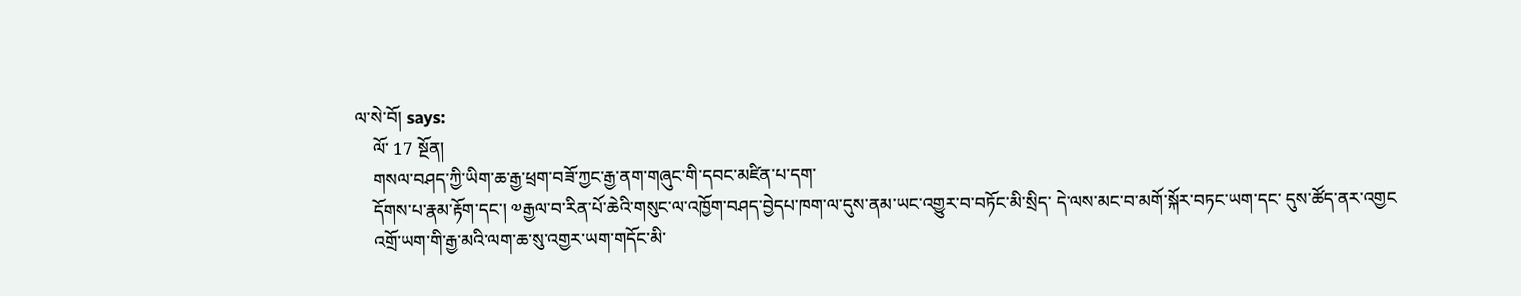ལ་སེ་བོ། says:
    ལོ་ 17 སྔོན།
    གསལ་བཤད་ཀྱི་ཡིག་ཆ་རྒྱ་ཕྲག་བཟོ་ཀྱང་རྒྱ་ནག་གཞུང་གི་དབང་མཛིན་པ་དག་
    དོགས་པ་རྣམ་རྟོག་དང་། ༧རྒྱལ་བ་རིན་པོ་ཆེའི་གསུང་ལ་འཁྱོག་བཤད་བྱེདཔ་ཁག་ལ་དུས་ནམ་ཡང་འགྱུར་བ་བཏོང་མི་སྲིད་ དེ་ལས་མང་བ་མགོ་སྐོར་བཏང་ཡག་དང་ དུས་ཚོད་ནར་འགྱང
    འགྲོ་ཡག་གི་རྒྱ་མའི་ལག་ཆ་སུ་འགྱར་ཡག་གདོང་མི་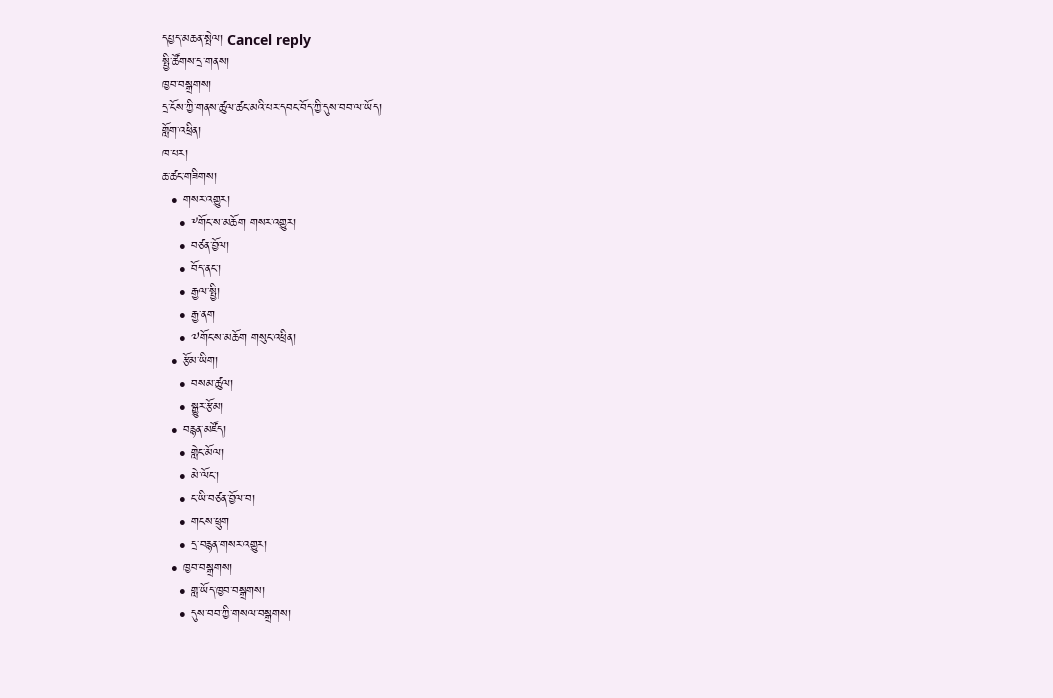དཔྱད་མཆན་སྤེལ། Cancel reply
སྤྱི་ཚོགས་དྲ་གནས།
ཁྱབ་བསྒྲགས།
དྲ་ངོས་ཀྱི་གནས་ཚུལ་ཚང་མའི་པར་དབང་བོད་ཀྱི་དུས་བབ་ལ་ཡོད།
གློག་འཕྲིན།
ཁ་པར།
ཆ་ཚང་གཟིགས།
  • གསར་འགྱུར།
    • ༸གོང་ས་མཆོག གསར་འགྱུར།
    • བཙན་བྱོལ།
    • བོད་ནང་།
    • རྒྱལ་སྤྱི།
    • རྒྱ་ནག
    • ༧གོང་ས་མཆོག གསུང་འཕྲིན།
  • རྩོམ་ཡིག།
    • བསམ་ཚུལ།
    • སྒྱུར་རྩོམ།
  • བརྙན་མཛོད།
    • གླེང་མོལ།
    • མེ་ལོང་།
    • ང་ཡི་བཙན་བྱོལ་བ།
    • གངས་ཕྲུག
    • དྲ་བརྙན་གསར་འགྱུར།
  • ཁྱབ་བསྒྲགས།
    • གླ་ཡོད་ཁྱབ་བསྒྲགས།
    • དུས་བབ་ཀྱི་གསལ་བསྒྲགས།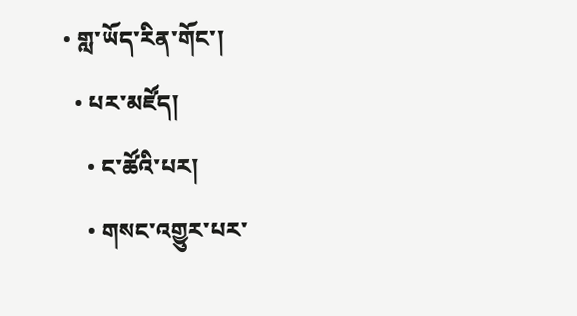• གླ་ཡོད་རིན་གོང་།
  • པར་མཛོད།
    • ང་ཚོའི་པར།
    • གསང་འགྱུར་པར་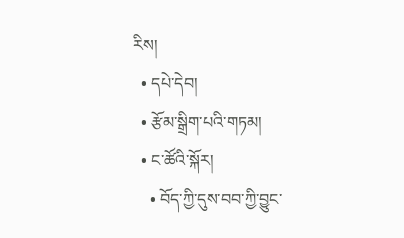རིས།
  • དཔེ་དེབ།
  • རྩོམ་སྒྲིག་པའི་གཏམ།
  • ང་ཚོའི་སྐོར།
    • བོད་ཀྱི་དུས་བབ་ཀྱི་བྱུང་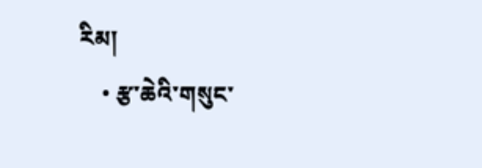རིམ།
    • རྩ་ཆེའི་གསུང་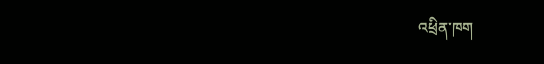འཕྲིན་ཁག